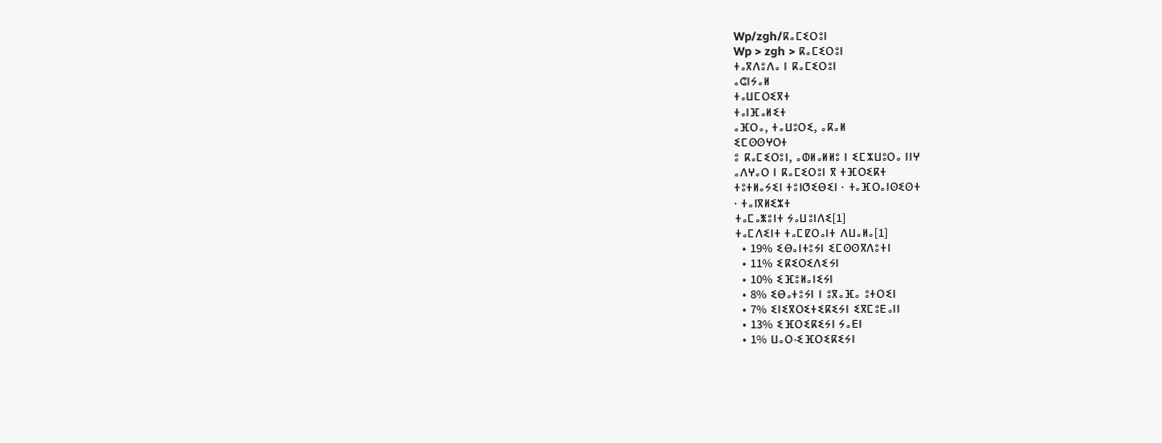Wp/zgh/ⴽⴰⵎⵉⵔⵓⵏ
Wp > zgh > ⴽⴰⵎⵉⵔⵓⵏ
ⵜⴰⴳⴷⵓⴷⴰ ⵏ ⴽⴰⵎⵉⵔⵓⵏ
ⴰⵛⵏⵢⴰⵍ
ⵜⴰⵡⵎⵔⵉⴳⵜ
ⵜⴰⵏⴼⴰⵍⵉⵜ
ⴰⴼⵔⴰ, ⵜⴰⵡⵓⵔⵉ, ⴰⴽⴰⵍ
ⵉⵎⵙⵙⵖⵔⵜ
ⵓ ⴽⴰⵎⵉⵔⵓⵏ, ⴰⵀⵍⴰⵍⵍⵓ ⵏ ⵉⵎⵣⵡⵓⵔⴰ ⵏⵏⵖ
ⴰⴷⵖⴰⵔ ⵏ ⴽⴰⵎⵉⵔⵓⵏ ⴳ ⵜⴼⵔⵉⴽⵜ
ⵜⵓⵜⵍⴰⵢⵉⵏ ⵜⵓⵏⵚⵉⴱⵉⵏ · ⵜⴰⴼⵔⴰⵏⵙⵉⵙⵜ
· ⵜⴰⵏⴳⵍⵉⵣⵜ
ⵜⴰⵎⴰⵥⵓⵏⵜ ⵢⴰⵡⵓⵏⴷⵉ[1]
ⵜⴰⵎⴷⵉⵏⵜ ⵜⴰⵎⵇⵔⴰⵏⵜ ⴷⵡⴰⵍⴰ[1]
  • 19% ⵉⴱⴰⵏⵜⵓⵢⵏ ⵉⵎⵙⵙⴳⴷⵓⵜⵏ
  • 11% ⵉⴽⵉⵔⵉⴷⵉⵢⵏ
  • 10% ⵉⴼⵓⵍⴰⵏⵉⵢⵏ
  • 8% ⵉⴱⴰⵜⵓⵢⵏ ⵏ ⵓⴳⴰⴼⴰ ⵓⵜⵔⵉⵏ
  • 7% ⵉⵏⵉⴳⵔⵉⵜⵉⴽⵉⵢⵏ ⵉⴳⵎⵓⴹⴰⵏⵏ
  • 13% ⵉⴼⵔⵉⴽⵉⵢⵏ ⵢⴰⴹⵏ
  • 1% ⵡⴰⵔ-ⵉⴼⵔⵉⴽⵉⵢⵏ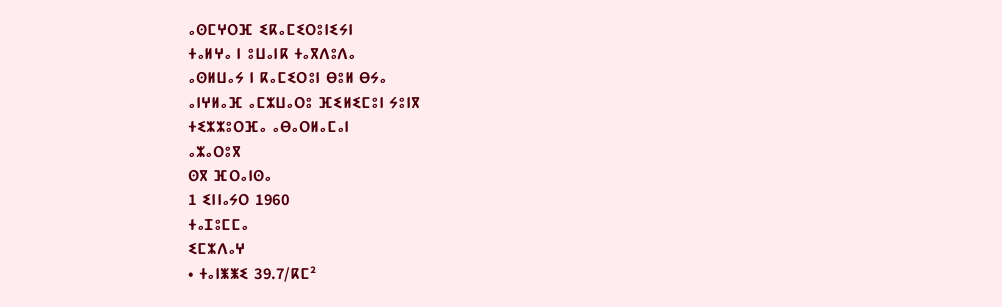ⴰⵙⵎⵖⵔⴼ ⵉⴽⴰⵎⵉⵔⵓⵏⵉⵢⵏ
ⵜⴰⵍⵖⴰ ⵏ ⵓⵡⴰⵏⴽ ⵜⴰⴳⴷⵓⴷⴰ
ⴰⵙⵍⵡⴰⵢ ⵏ ⴽⴰⵎⵉⵔⵓⵏ ⴱⵓⵍ ⴱⵢⴰ
ⴰⵏⵖⵍⴰⴼ ⴰⵎⵣⵡⴰⵔⵓ ⴼⵉⵍⵉⵎⵓⵏ ⵢⵓⵏⴳ
ⵜⵉⵣⵣⵓⵔⴼⴰ ⴰⴱⴰⵔⵍⴰⵎⴰⵏ
ⴰⵣⴰⵔⵓⴳ
ⵙⴳ ⴼⵔⴰⵏⵙⴰ
1 ⵉⵏⵏⴰⵢⵔ 1960
ⵜⴰⵊⵓⵎⵎⴰ
ⵉⵎⵣⴷⴰⵖ
• ⵜⴰⵏⵥⵥⵉ 39.7/ⴽⵎ²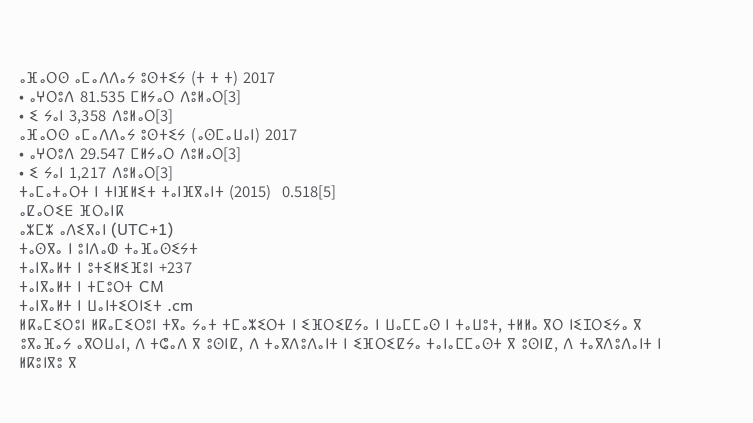ⴰⴼⴰⵔⵙ ⴰⵎⴰⴷⴷⴰⵢ ⵓⵙⵜⵉⵢ (ⵜ ⵜ ⵜ) 2017
• ⴰⵖⵔⵓⴷ 81.535 ⵎⵍⵢⴰⵔ ⴷⵓⵍⴰⵔ[3]
• ⵉ ⵢⴰⵏ 3,358 ⴷⵓⵍⴰⵔ[3]
ⴰⴼⴰⵔⵙ ⴰⵎⴰⴷⴷⴰⵢ ⵓⵙⵜⵉⵢ (ⴰⵙⵎⴰⵡⴰⵏ) 2017
• ⴰⵖⵔⵓⴷ 29.547 ⵎⵍⵢⴰⵔ ⴷⵓⵍⴰⵔ[3]
• ⵉ ⵢⴰⵏ 1,217 ⴷⵓⵍⴰⵔ[3]
ⵜⴰⵎⴰⵜⴰⵔⵜ ⵏ ⵜⵏⴼⵍⵉⵜ ⵜⴰⵏⴼⴳⴰⵏⵜ (2015)  0.518[5]
ⴰⵇⴰⵔⵉⴹ ⴼⵔⴰⵏⴽ
ⴰⵣⵎⵣ ⴰⴷⵉⴳⴰⵏ (UTC+1)
ⵜⴰⵙⴳⴰ ⵏ ⵓⵏⴷⴰⵀ ⵜⴰⴼⴰⵙⵉⵢⵜ
ⵜⴰⵏⴳⴰⵍⵜ ⵏ ⵓⵜⵉⵍⵉⴼⵓⵏ +237
ⵜⴰⵏⴳⴰⵍⵜ ⵏ ⵜⵎⵓⵔⵜ CM
ⵜⴰⵏⴳⴰⵍⵜ ⵏ ⵡⴰⵏⵜⵉⵔⵏⵉⵜ .cm
ⵍⴽⴰⵎⵉⵔⵓⵏ ⵍⴽⴰⵎⵉⵔⵓⵏ ⵜⴳⴰ ⵢⴰⵜ ⵜⵎⴰⵣⵉⵔⵜ ⵏ ⵉⴼⵔⵉⵇⵢⴰ ⵏ ⵡⴰⵎⵎⴰⵙ ⵏ ⵜⴰⵡⵓⵜ, ⵜⵍⵍⴰ ⴳⵔ ⵏⵉⵊⵔⵉⵢⴰ ⴳ ⵓⴳⴰⴼⴰⵢ ⴰⴳⵔⵡⴰⵏ, ⴷ ⵜⵛⴰⴷ ⴳ ⵓⵙⵏⵇ, ⴷ ⵜⴰⴳⴷⵓⴷⴰⵏⵜ ⵏ ⵉⴼⵔⵉⵇⵢⴰ ⵜⴰⵏⴰⵎⵎⴰⵙⵜ ⴳ ⵓⵙⵏⵇ, ⴷ ⵜⴰⴳⴷⵓⴷⴰⵏⵜ ⵏ ⵍⴽⵓⵏⴳⵓ ⴳ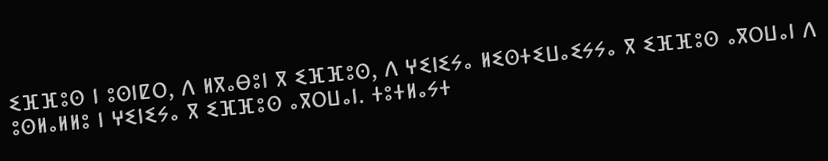ⵉⴼⴼⵓⵙ ⵏ ⵓⵙⵏⵇⵔ, ⴷ ⵍⴳⴰⴱⵓⵏ ⴳ ⵉⴼⴼⵓⵙ, ⴷ ⵖⵉⵏⵉⵢⴰ ⵍⵉⵙⵜⵉⵡⴰⵉⵢⵢⴰ ⴳ ⵉⴼⴼⵓⵙ ⴰⴳⵔⵡⴰⵏ ⴷ ⵓⵙⵍⴰⵍⵍⵓ ⵏ ⵖⵉⵏⵉⵢⴰ ⴳ ⵉⴼⴼⵓⵙ ⴰⴳⵔⵡⴰⵏ. ⵜⵓⵜⵍⴰⵢⵜ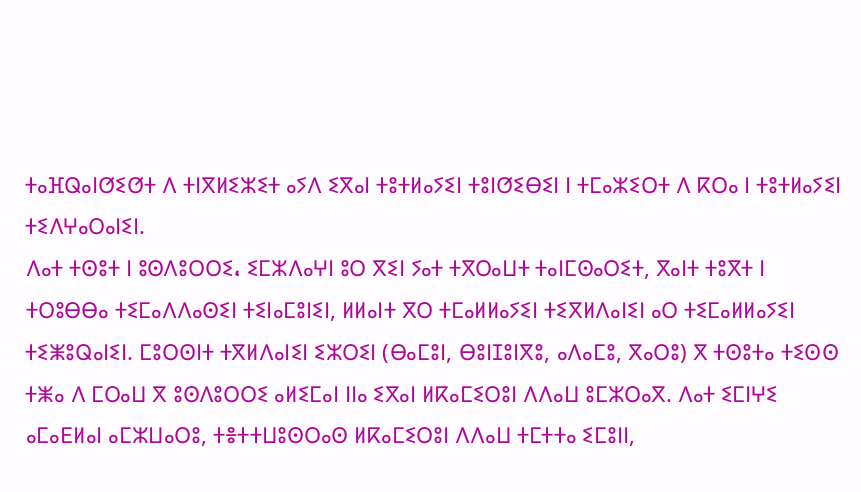ⵜⴰⴼⵕⴰⵏⵚⵉⵚⵜ ⴷ ⵜⵏⴳⵍⵉⵣⵉⵜ ⴰⵢⴷ ⵉⴳⴰⵏ ⵜⵓⵜⵍⴰⵢⵉⵏ ⵜⵓⵏⵚⵉⴱⵉⵏ ⵏ ⵜⵎⴰⵣⵉⵔⵜ ⴷ ⴽⵔⴰ ⵏ ⵜⵓⵜⵍⴰⵢⵉⵏ ⵜⵉⴷⵖⴰⵔⴰⵏⵉⵏ.
ⴷⴰⵜ ⵜⵙⵓⵜ ⵏ ⵓⵙⴷⵓⵔⵔⵉ، ⵉⵎⵣⴷⴰⵖⵏ ⵓⵔ ⴳⵉⵏ ⵢⴰⵜ ⵜⴳⵔⴰⵡⵜ ⵜⴰⵏⵎⵙⴰⵔⵉⵜ, ⴳⴰⵏⵜ ⵜⵓⴳⵜ ⵏ ⵜⵔⵓⴱⴱⴰ ⵜⵉⵎⴰⴷⴷⴰⵙⵉⵏ ⵜⵉⵏⴰⵎⵓⵏⵉⵏ, ⵍⵍⴰⵏⵜ ⴳⵔ ⵜⵎⴰⵍⵍⴰⵢⵉⵏ ⵜⵉⴳⵍⴷⴰⵏⵉⵏ ⴰⵔ ⵜⵉⵎⴰⵍⵍⴰⵢⵉⵏ ⵜⵉⵥⵓⵕⴰⵏⵉⵏ. ⵎⵓⵔⵙⵏⵜ ⵜⴳⵍⴷⴰⵏⵉⵏ ⵉⵣⵔⵉⵏ (ⴱⴰⵎⵓⵏ, ⴱⵓⵏⵊⵓⵏⴳⵓ, ⴰⴷⴰⵎⵓ, ⴳⴰⵔⵓ) ⴳ ⵜⵙⵓⵜⴰ ⵜⵉⵙⵙ ⵜⵥⴰ ⴷ ⵎⵔⴰⵡ ⴳ ⵓⵙⴷⵓⵔⵔⵉ ⴰⵍⵉⵎⴰⵏ ⵏⵏⴰ ⵉⴳⴰⵏ ⵍⴽⴰⵎⵉⵔⵓⵏ ⴷⴷⴰⵡ ⵓⵎⵣⵔⴰⴳ. ⴷⴰⵜ ⵉⵎⵏⵖⵉ ⴰⵎⴰⴹⵍⴰⵏ ⴰⵎⵣⵡⴰⵔⵓ, ⵜⴻⵜⵜⵡⵓⵙⵔⴰⵙ ⵍⴽⴰⵎⵉⵔⵓⵏ ⴷⴷⴰⵡ ⵜⵎⵜⵜⴰ ⵉⵎⵓⵏⵏ,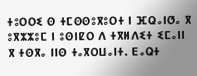ⵜⵓⵔⵔⵉ ⵙ ⵜⵎⵙⵙⵓⴳⵓⵔⵜ ⵏ ⴼⵕⴰⵏⵚⴰ ⴳ ⵓⴳⵣⵣⵓⵎ ⵏ ⵓⵙⵏⵇⵔ ⴷ ⵜⴳⵍⴷⵉⵜ ⵉⵎⴰⵏⵏ ⴳ ⵜⵙⴳⴰ ⵏⵏⵙ ⵜⴰⴳⵔⵡⴰⵏⵜ. ⴹⴰⵕⵜ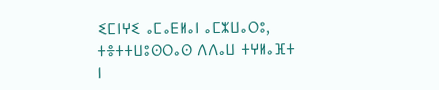ⵉⵎⵏⵖⵉ ⴰⵎⴰⴹⵍⴰⵏ ⴰⵎⵣⵡⴰⵔⵓ, ⵜⴻⵜⵜⵡⵓⵙⵔⴰⵙ ⴷⴷⴰⵡ ⵜⵖⵍⴰⴼⵜ ⵏ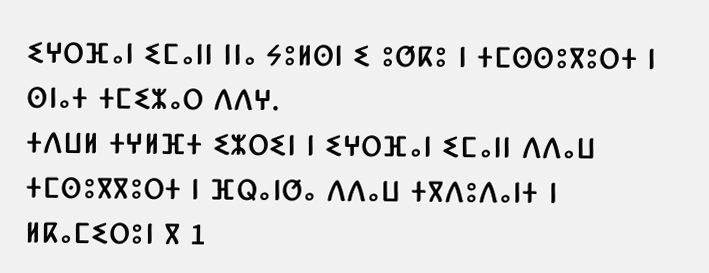ⵉⵖⵔⴼⴰⵏ ⵉⵎⴰⵏⵏ ⵏⵏⴰ ⵢⵓⵍⵙⵏ ⵉ ⵓⵚⴽⵓ ⵏ ⵜⵎⵙⵙⵓⴳⵓⵔⵜ ⵏ ⵙⵏⴰⵜ ⵜⵎⵉⵣⴰⵔ ⴷⴷⵖ.
ⵜⴷⵡⵍ ⵜⵖⵍⴼⵜ ⵉⵣⵔⵉⵏ ⵏ ⵉⵖⵔⴼⴰⵏ ⵉⵎⴰⵏⵏ ⴷⴷⴰⵡ ⵜⵎⵙⵓⴳⴳⵓⵔⵜ ⵏ ⴼⵕⴰⵏⵚⴰ ⴷⴷⴰⵡ ⵜⴳⴷⵓⴷⴰⵏⵜ ⵏ ⵍⴽⴰⵎⵉⵔⵓⵏ ⴳ 1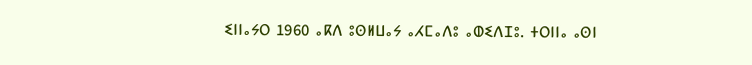ⵉⵏⵏⴰⵢⵔ 1960 ⴰⴽⴷ ⵓⵙⵍⵡⴰⵢ ⴰⵃⵎⴰⴷⵓ ⴰⵀⵉⴷⵊⵓ. ⵜⵔⵏⵏⴰ ⴰⵙⵏ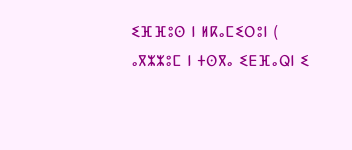ⵉⴼⴼⵓⵙ ⵏ ⵍⴽⴰⵎⵉⵔⵓⵏ ( ⴰⴳⵣⵣⵓⵎ ⵏ ⵜⵙⴳⴰ ⵉⴹⴼⴰⵕⵏ ⵉ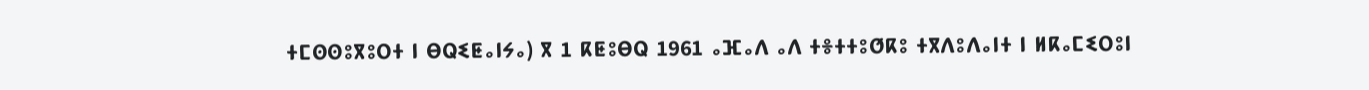ⵜⵎⵙⵙⵓⴳⵓⵔⵜ ⵏ ⴱⵕⵉⵟⴰⵏⵢⴰ) ⴳ 1 ⴽⵟⵓⴱⵕ 1961 ⴰⴼⴰⴷ ⴰⴷ ⵜⴻⵜⵜⵓⵚⴽⵓ ⵜⴳⴷⵓⴷⴰⵏⵜ ⵏ ⵍⴽⴰⵎⵉⵔⵓⵏ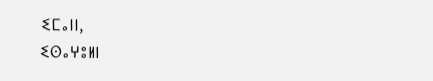ⵉⵎⴰⵏⵏ,
ⵉⵙⴰⵖⵓⵍⵏ